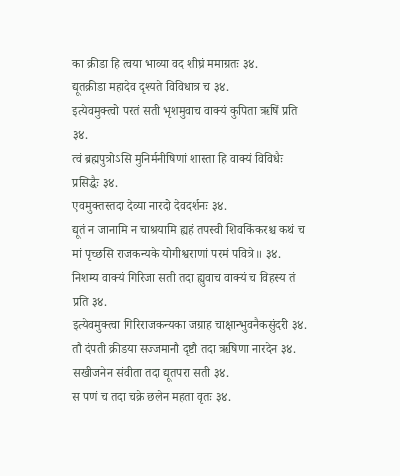का क्रीडा हि त्वया भाव्या वद शीघ्रं ममाग्रतः ३४.
द्यूतक्रीडा महादेव दृश्यते विविधात्र च ३४.
इत्येवमुक्त्वो परतं सती भृशमुवाच वाक्यं कुपिता ऋषिं प्रति ३४.
त्वं ब्रह्मपुत्रोऽसि मुनिर्मनीषिणां शास्ता हि वाक्यं विविधैः प्रसिद्धैः ३४.
एवमुक्तस्तदा देव्या नारदो देवदर्शनः ३४.
द्यूतं न जानामि न चाश्रयामि ह्यहं तपस्वी शिवकिंकरश्च कथं च मां पृच्छसि राजकन्यके योगीश्वराणां परमं पवित्रे॥ ३४.
निशम्य वाक्यं गिरिजा सती तदा ह्युवाच वाक्यं च विहस्य तं प्रति ३४.
इत्येवमुक्त्वा गिरिराजकन्यका जग्राह चाक्षान्भुवनैकसुंदरी ३४.
तौ दंपती क्रीडया सज्जमानौ दृष्टौ तदा ऋषिणा नारदेन ३४.
सखीजनेन संवीता तदा द्यूतपरा सती ३४.
स पणं च तदा चक्रे छलेन महता वृतः ३४.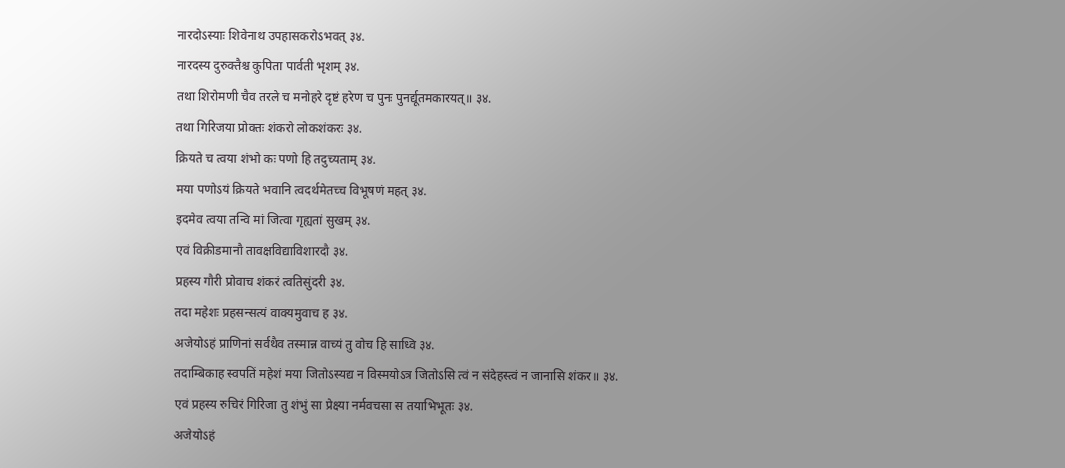नारदोऽस्याः शिवेनाथ उपहासकरोऽभवत् ३४.
नारदस्य दुरुक्तैश्च कुपिता पार्वती भृशम् ३४.
तथा शिरोमणी चैव तरले च मनोहरे दृष्टं हरेण च पुनः पुनर्द्यूतमकारयत्॥ ३४.
तथा गिरिजया प्रोक्तः शंकरो लोकशंकरः ३४.
क्रियते च त्वया शंभो कः पणो हि तदुच्यताम् ३४.
मया पणोऽयं क्रियते भवानि त्वदर्थमेतच्च विभूषणं महत् ३४.
इदमेव त्वया तन्वि मां जित्वा गृह्यतां सुखम् ३४.
एवं विक्रीडमानौ तावक्षविद्याविशारदौ ३४.
प्रहस्य गौरी प्रोवाच शंकरं त्वतिसुंदरी ३४.
तदा महेशः प्रहसन्सत्यं वाक्यमुवाच ह ३४.
अजेयोऽहं प्राणिनां सर्वथैव तस्मान्न वाच्यं तु वोच हि साध्वि ३४.
तदाम्बिकाह स्वपतिं महेशं मया जितोऽस्यद्य न विस्मयोऽत्र जितोऽसि त्वं न संदेहस्त्वं न जानासि शंकर॥ ३४.
एवं प्रहस्य रुचिरं गिरिजा तु शंभुं सा प्रेक्ष्या नर्मवचसा स तयाभिभूतः ३४.
अजेयोऽहं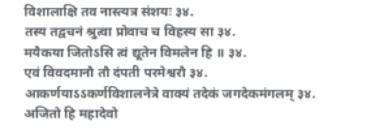विशालाक्षि तव नास्त्यत्र संशयः ३४.
तस्य तद्वचनं श्रुत्वा प्रोवाच च विहस्य सा ३४.
मयैकया जितोऽसि त्वं द्यूतेन विमलेन हि ॥ ३४.
एवं विवदमानौ तौ दंपती परमेश्वरौ ३४.
आकर्णयाऽऽकर्णविशालनेत्रे वाक्यं तदेकं जगदेकमंगलम् ३४.
अजितो हि महादेवो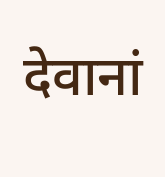देवानां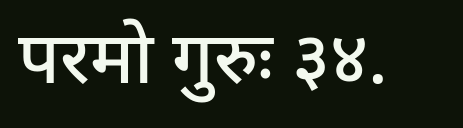परमो गुरुः ३४.